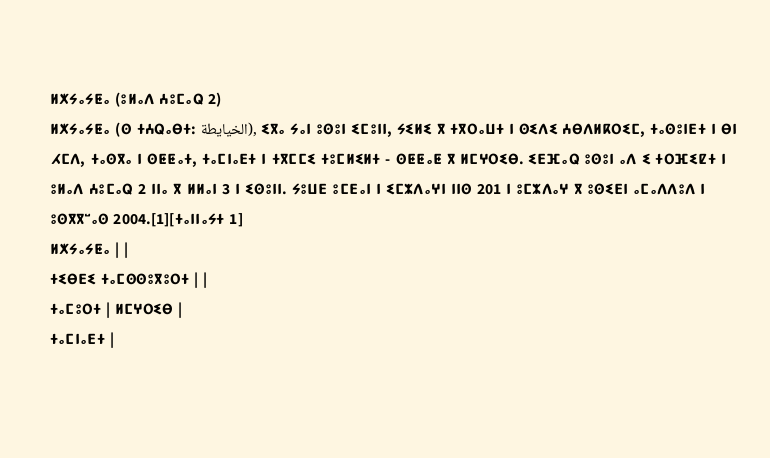ⵍⵅⵢⴰⵢⵟⴰ (ⵓⵍⴰⴷ ⵄⵓⵎⴰⵕ 2)
ⵍⵅⵢⴰⵢⵟⴰ (ⵙ ⵜⵄⵕⴰⴱⵜ: الخيايطة), ⵉⴳⴰ ⵢⴰⵏ ⵓⵙⵓⵏ ⵉⵎⵓⵏⵏ, ⵢⵉⵍⵉ ⴳ ⵜⴳⵔⴰⵡⵜ ⵏ ⵙⵉⴷⵉ ⵄⴱⴷⵍⴽⵔⵉⵎ, ⵜⴰⵙⵓⵏⴹⵜ ⵏ ⴱⵏ ⵃⵎⴷ, ⵜⴰⵙⴳⴰ ⵏ ⵙⵟⵟⴰⵜ, ⵜⴰⵎⵏⴰⴹⵜ ⵏ ⵜⴳⵎⵎⵉ ⵜⵓⵎⵍⵉⵍⵜ - ⵙⵟⵟⴰⵟ ⴳ ⵍⵎⵖⵔⵉⴱ. ⵉⴹⴼⴰⵕ ⵓⵙⵓⵏ ⴰⴷ ⵉ ⵜⵔⴼⵉⵇⵜ ⵏ ⵓⵍⴰⴷ ⵄⵓⵎⴰⵕ 2 ⵏⵏⴰ ⴳ ⵍⵍⴰⵏ 3 ⵏ ⵉⵙⵓⵏⵏ. ⵢⵓⵡⴹ ⵓⵎⴹⴰⵏ ⵏ ⵉⵎⵣⴷⴰⵖⵏ ⵏⵏⵙ 201 ⵏ ⵓⵎⵣⴷⴰⵖ ⴳ ⵓⵙⵉⴹⵏ ⴰⵎⴰⴷⴷⵓⴷ ⵏ ⵓⵙⴳⴳⵯⴰⵙ 2004.[1][ⵜⴰⵏⵏⴰⵢⵜ 1]
ⵍⵅⵢⴰⵢⵟⴰ | |
ⵜⵉⴱⴹⵉ ⵜⴰⵎⵙⵙⵓⴳⵓⵔⵜ | |
ⵜⴰⵎⵓⵔⵜ | ⵍⵎⵖⵔⵉⴱ |
ⵜⴰⵎⵏⴰⴹⵜ |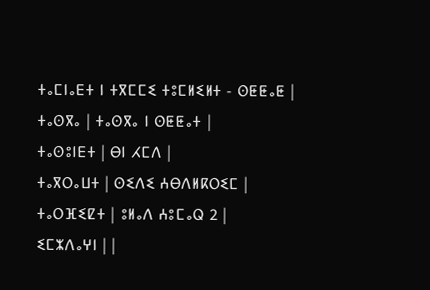ⵜⴰⵎⵏⴰⴹⵜ ⵏ ⵜⴳⵎⵎⵉ ⵜⵓⵎⵍⵉⵍⵜ - ⵙⵟⵟⴰⵟ |
ⵜⴰⵙⴳⴰ | ⵜⴰⵙⴳⴰ ⵏ ⵙⵟⵟⴰⵜ |
ⵜⴰⵙⵓⵏⴹⵜ | ⴱⵏ ⵃⵎⴷ |
ⵜⴰⴳⵔⴰⵡⵜ | ⵙⵉⴷⵉ ⵄⴱⴷⵍⴽⵔⵉⵎ |
ⵜⴰⵔⴼⵉⵇⵜ | ⵓⵍⴰⴷ ⵄⵓⵎⴰⵕ 2 |
ⵉⵎⵣⴷⴰⵖⵏ | |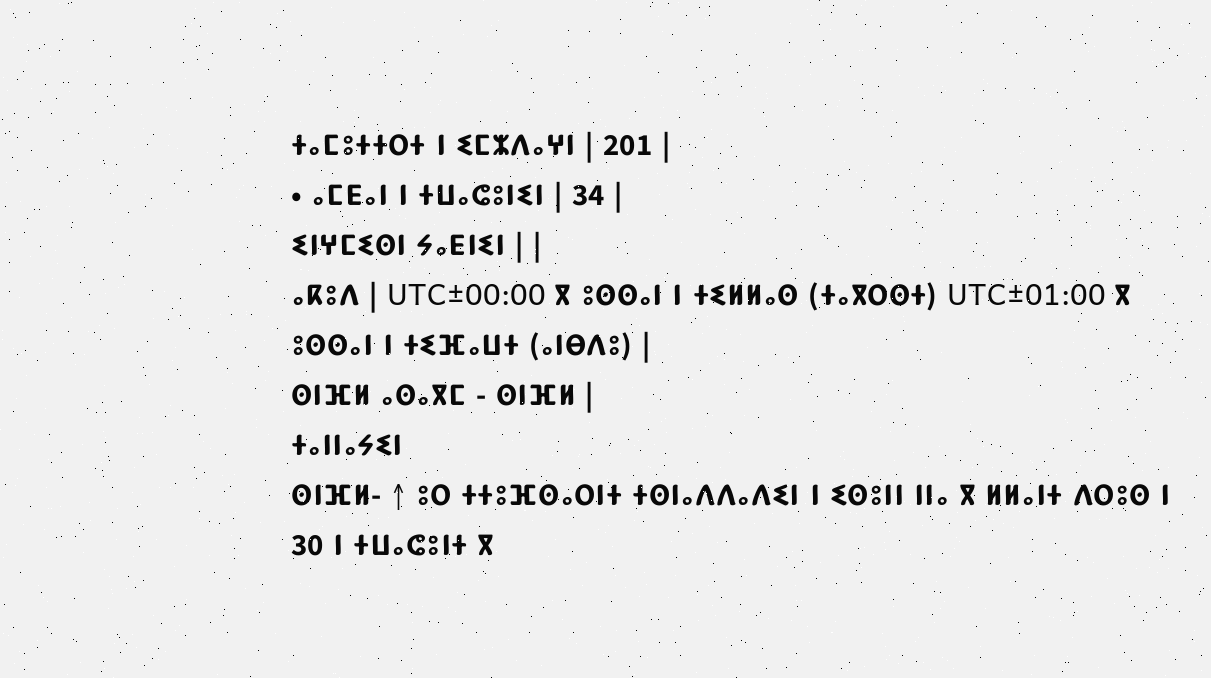ⵜⴰⵎⵓⵜⵜⵔⵜ ⵏ ⵉⵎⵣⴷⴰⵖⵏ | 201 |
• ⴰⵎⴹⴰⵏ ⵏ ⵜⵡⴰⵛⵓⵏⵉⵏ | 34 |
ⵉⵏⵖⵎⵉⵙⵏ ⵢⴰⴹⵏⵉⵏ | |
ⴰⴽⵓⴷ | UTC±00:00 ⴳ ⵓⵙⵙⴰⵏ ⵏ ⵜⵉⵍⵍⴰⵙ (ⵜⴰⴳⵔⵙⵜ) UTC±01:00 ⴳ ⵓⵙⵙⴰⵏ ⵏ ⵜⵉⴼⴰⵡⵜ (ⴰⵏⴱⴷⵓ) |
ⵙⵏⴼⵍ ⴰⵙⴰⴳⵎ - ⵙⵏⴼⵍ |
ⵜⴰⵏⵏⴰⵢⵉⵏ
ⵙⵏⴼⵍ- ↑ ⵓⵔ ⵜⵜⵓⴼⵙⴰⵔⵏⵜ ⵜⵙⵏⴰⴷⴷⴰⴷⵉⵏ ⵏ ⵉⵙⵓⵏⵏ ⵏⵏⴰ ⴳ ⵍⵍⴰⵏⵜ ⴷⵔⵓⵙ ⵏ 30 ⵏ ⵜⵡⴰⵛⵓⵏⵜ ⴳ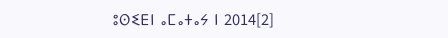ⵓⵙⵉⴹⵏ ⴰⵎⴰⵜⴰⵢ ⵏ 2014[2]